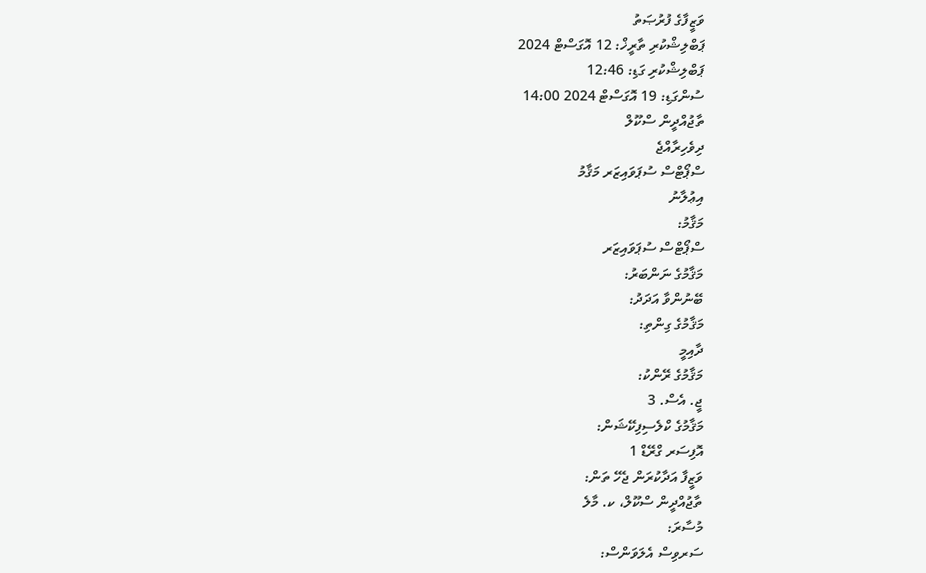ވަޒީފާގެ ފުރުޞަތު
ޕަބްލިޝްކުރި ތާރީޚް: 12 އޮގަސްޓް 2024
ޕަބްލިޝްކުރި ގަޑި: 12:46
ސުންގަޑި: 19 އޮގަސްޓް 2024 14:00
ތާޖުއްދީން ސްކޫލް
ދިވެހިރާއްޖެ
ސްޕޯޓްސް ސުޕަވައިޒަރ މަޤާމު
އިޢުލާނު
މަޤާމު:
ސްޕޯޓްސް ސުޕަވައިޒަރ
މަޤާމުގެ ނަންބަރު:
ބޭނުންވާ އަދަދު:
މަޤާމުގެ ގިންތި:
ދާއިމީ
މަޤާމުގެ ރޭންކު:
ޖީ. އެސް. 3
މަޤާމުގެ ކްލެސިފިކޭޝަން:
އޮފިސަރ ގްރޭޑް 1
ވަޒީފާ އަދާކުރަން ޖެހޭ ތަން:
ތާޖުއްދީން ސްކޫލް، ކ. މާލެ
މުސާރަ:
ސަރވިސް އެލަވަންސް: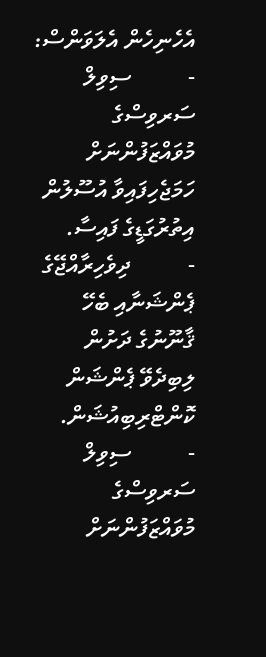އެހެނިހެން އެލަވަންސް:
-          ސިވިލް ސަރވިސްގެ މުވައްޒަފުންނަށް ހަމަޖެހިފައިވާ އުސޫލުން އިތުރުގަޑީގެ ފައިސާ.
-          ދިވެހިރާއްޖޭގެ ޕެންޝަނާއި ބެހޭ ޤާނޫނުގެ ދަށުން ލިބިދެވޭ ޕެންޝަން ކޮންޓްރިބިއުޝަން.
-          ސިވިލް ސަރވިސްގެ މުވައްޒަފުންނަށް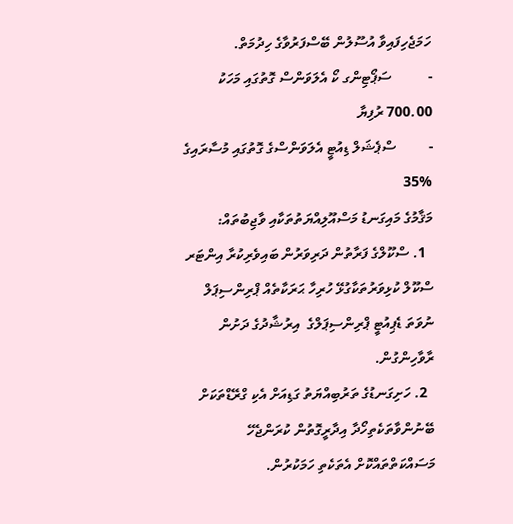ހަމަޖެހިފައިވާ އުސޫލުން ބޭސްފަރުވާގެ ހިދުމަތް.
-          ސަޕޯޓިންގ ކޯ އެލަވަންސް ގޮތުގައި މަހަކު 700.00 ރުފިޔާ
-         ސްޕެޝަލް ޑިއުޓީ އެލަވަންސްގެ ގޮތުގައި މުސާރައިގެ %35
މަޤާމުގެ މައިގަނޑު މަސްއޫލިއްޔަތުތަކާއި ވާޖިބުތައް:
  1. ސްކޫލްގެ ފަރާތުން ދަރިވަރުން ބައިވެރިކުރާ އިންޓަރ ސްކޫލް ކުޅިވަރުތަކާގުޅޭ ހުރިހާ ޙަރަކާތެއް ޕްރިންސިޕަލް ނުވަތަ ޑެޕިއުޓީ ޕްރިންސިޕަލްގެ  އިރުޝާދުގެ ދަށުން ރާވާހިންގުން.
  2. ހަށިގަނޑުގެ ތަރުބިއްޔަތު ގަޑިއަށް އެކި ގްރޭޑްތަކަށް ބޭނުންވާތަކެތިހޯދާ އިދާރީގޮތުން ކުރަންޖެހޭ މަސައްކަތްތައްކޮށް އެތަކެތި ހަމަކުރުން.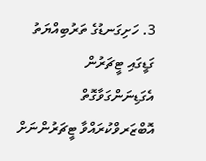3. ހަށިގަނޑުގެ ތަރުބިއްޔަތު ގަޑީގައި ޓީޗަރުން އެގަޑިނަންގަވާގޮތް އޮބްޒަރވްކުރައްވާ ޓީޗަރުންނަށް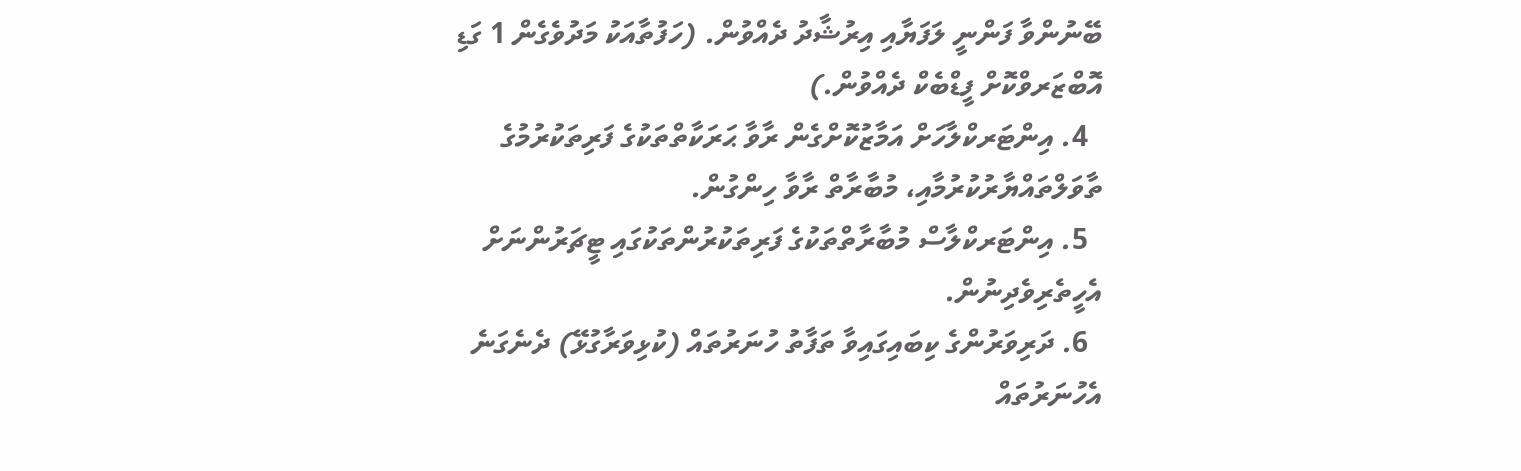ބޭނުންވާ ފަންނީ ލަފަޔާއި އިރުޝާދު ދެއްވުން. (ހަފުތާއަކު މަދުވެގެން 1 ގަޑި އޮބްޒަރވްކޮށް ފީޑްބެކް ދެއްވުން.)
  4. އިންޓަރކްލާހަށް އަމާޒުކޮށްގެން ރާވާ ޙަރަކާތްތަކުގެ ފަރިތަކުރުމުގެ ތާވަލްތައްޔާރުކުރުމާއި، މުބާރާތް ރާވާ ހިންގުން.
  5. އިންޓަރކްލާސް މުބާރާތްތަކުގެ ފަރިތަކުރުންތަކުގައި ޓީޗަރުންނަށް އެހީތެރިވެދިނުން.
  6. ދަރިވަރުންގެ ކިބައިގައިވާ ތަފާތު ހުނަރުތައް (ކުޅިވަރާގުޅޭ) ދެނެގަނެ އެހުނަރުތައް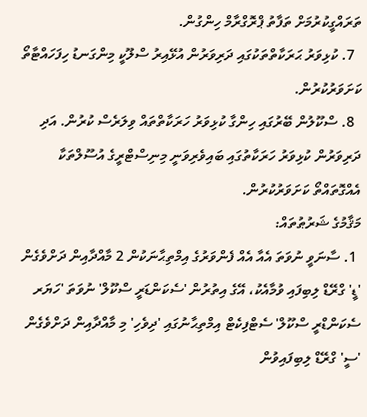ތަރައްގީކުރުމަށް ތަފާތު ޕްރޮގްރާމް ހިންގުން.
  7. ކުޅިވަރު ޙަރަކާތްތަކުގައި ދަރިވަރުން އުޅޭއިރު ސްލޫކީ މިންގަނޑު ހިފަހައްޓާތޯ ކަށަވަރުކުރުން.
  8. ސްކޫލުން ބޭރުގައި ހިންގާ ކުޅިވަރު ހަރަކާތްތައް ވިލަރެސް ކުރުން. އަދި ދަރިވަރުން ކުޅިވަރު ހަރަކާތުގައި ބައިވެރިވަނީ މިނިސްޓްރީގެ އުސޫލްތަކާ އެއްގޮތައްތޯ ކަށަވަރުކުރުން.
މަޤާމުގެ ޝަރުޠުތައް:
 1. ސާނަވީ ނުވަތަ އެއާ އެއް ފެންވަރުގެ އިމްތިޙާނަކުން 2 މާއްދާއިން ދަށްވެގެން 'ޑީ' ގްރޭޑް ލިބިފައި ވުމާއެކު، އޭގެ އިތުރުން 'ސެކަންޑަރީ ސްކޫލް' ނުވަތަ 'ހަޔަރ ސެކަންޑްރީ ސްކޫލް' ސެޓްފިކެޓް އިމްތިޙާނުގައި 'ދިވެހި' މި މާއްދާއިން ދަށްވެގެން 'ސީ' ގްރޭޑް ލިބިފައިވުން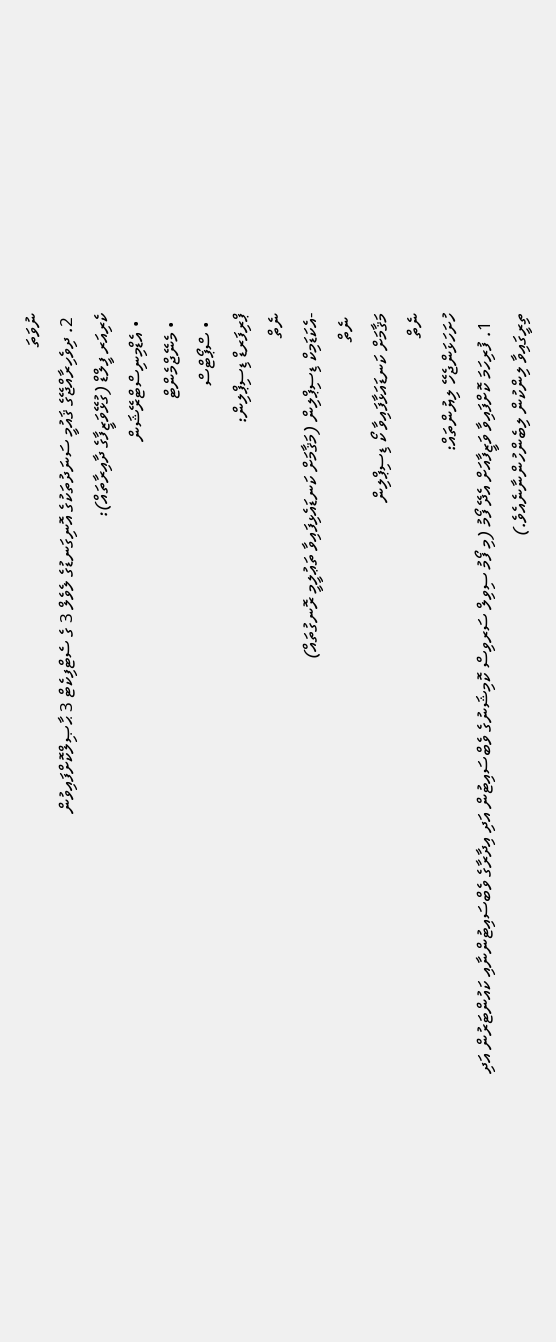ނުވަތަ
 2. ދިވެހިރާއްޖޭގެ ޤައުމީ ސަނަދުތަކުގެ އޮނިގަނޑުގެ ލެވެލް 3 ގެ ސެޓްފިކެޓް 3 ޙާޞިލްކޮށްފައިވުން
ކެރިއަރ ފީލްޑް (ގުޅޭވަޒީފާގެ ދާއިރާތައް):
  • އެޑްމިނިސްޓްރޭޝަން
  • މެނޭޖްމެންޓް
  • ސްޕޯޓްސް
ޕްރިފަރޑް ޑިސިޕްލިން:
ނެތް
-އެކަޑަމިކް ޑިސިޕްލިން (މަޤާމަށް ކަނޑައެޅިފައިވާ ތަޢުލީމީ ރޮނގުތައް)
 ނެތް
މަޤާމަށް ކަނޑައަޅާފައިވާ ކޯ ޑިސިޕްލިން
ނެތް
ހުށަހަޅަންޖެހޭ ލިޔުންތައް:
  1. ފުރިހަމަ ކޮށްފައިވާ ވަޒީފާއަށް އެދޭ ފޯމު (މި ފޯމު ސިވިލް ސަރވިސް ކޮމިޝަނުގެ ވެބްސައިޓުން އަދި އިދާރާގެ ވެބްސައިޓުންނާއި ކައުންޓަރުން އަދި ތިރީގައިވާ ލިންކުން ލިބެންހުންނާނެއެވެ.)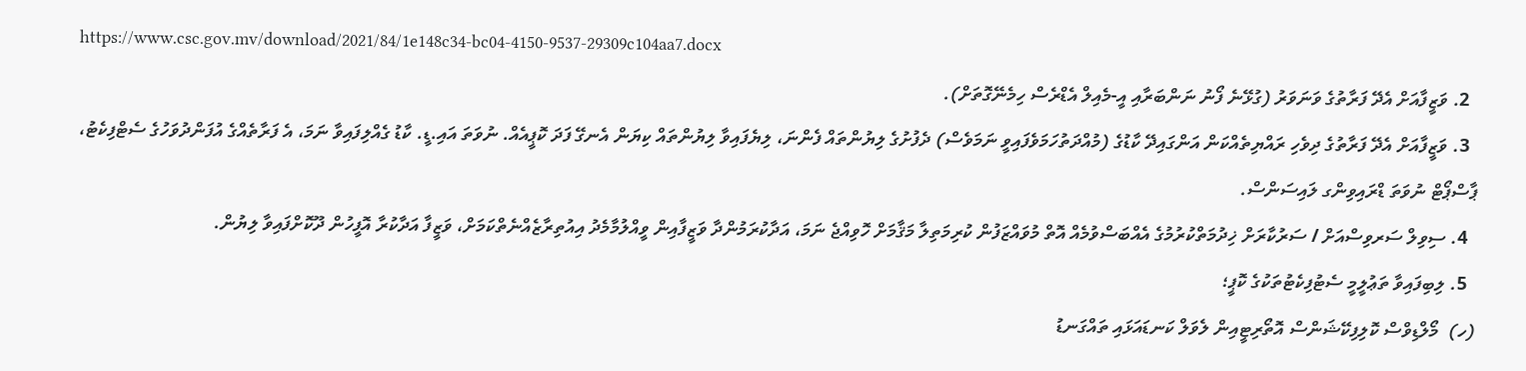https://www.csc.gov.mv/download/2021/84/1e148c34-bc04-4150-9537-29309c104aa7.docx
  2. ވަޒީފާއަށް އެދޭ ފަރާތުގެ ވަނަވަރު (ގުޅޭނެ ފޯނު ނަންބަރާއި އީ-މެއިލް އެޑްރެސް ހިމެނޭގޮތަށް).
  3. ވަޒީފާއަށް އެދޭ ފަރާތުގެ ދިވެހި ރައްޔިތެއްކަން އަންގައިދޭ ކާޑުގެ (މުއްދަތުހަމަވެފައިވީ ނަމަވެސް) ދެފުށުގެ ލިޔުންތައް ފެންނަ، ލިޔެފައިވާ ލިޔުންތައް ކިޔަން އެނގޭ ފަދަ ކޮޕީއެއް. ނުވަތަ އައި.ޑީ. ކާޑު ގެއްލިފައިވާ ނަމަ، އެ ފަރާތެއްގެ އުފަންދުވަހުގެ ސެޓްފިކެޓު، ޕާސްޕޯޓް ނުވަތަ ޑްރައިވިންގ ލައިސަންސް.
  4. ސިވިލް ސަރވިސްއަށް / ސަރުކާރަށް ޚިދުމަތްކުރުމުގެ އެއްބަސްވުމެއް އޮތް މުވައްޒަފުން ކުރިމަތިލާ މަޤާމަށް ހޮވިއްޖެ ނަމަ، އަދާކުރަމުންދާ ވަޒީފާއިން ވީއްލުމާމެދު އިއުތިރާޒެއްނެތްކަމަށް، ވަޒީފާ އަދާކުރާ އޮފީހުން ދޫކޮށްފައިވާ ލިޔުން.
  5. ލިބިފައިވާ ތަޢުލީމީ ސެޓުފިކެޓުތަކުގެ ކޮޕީ؛
(ހ)  މޯލްޑިވްސް ކޮލިފިކޭޝަންސް އޮތޯރިޓީއިން ލެވަލް ކަނޑައަޅައި ތައްގަނޑު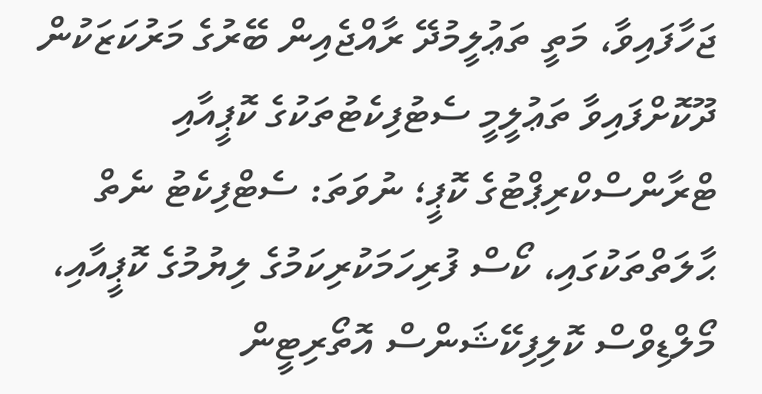ޖަހާފައިވާ، މަތީ ތަޢުލީމުދޭ ރާއްޖެއިން ބޭރުގެ މަރުކަޒަކުން ދޫކޮށްފައިވާ ތަޢުލީމީ ސެޓުފިކެޓުތަކުގެ ކޮޕީއާއި ޓްރާންސްކްރިޕްޓުގެ ކޮޕީ؛ ނުވަތަ: ސެޓްފިކެޓު ނެތް ޙާލަތްތަކުގައި، ކޯސް ފުރިހަމަކުރިކަމުގެ ލިޔުމުގެ ކޮޕީއާއި، މޯލްޑިވްސް ކޮލިފިކޭޝަންސް އޮތޯރިޓީން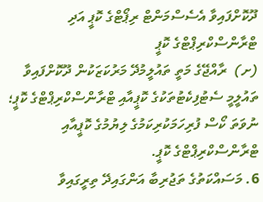ދޫކޮށްފައިވާ އެސެސްމަންޓް ރިޕޯޓްގެ ކޮޕީ އަދި ޓްރާންސްކްރިޕްޓްގެ ކޮޕީ
(ށ)  ރާއްޖޭގެ މަތީ ތައުލީމުދޭ މަރުކަޒަކުން ދޫކޮށްފައިވާ ތައުލީމީ ސެޓުފިކެޓުތަކުގެ ކޮޕީއާއި ޓްރާންސްކްރިޕްޓްގެ ކޮޕީ؛ ނުވަތަ ކޯސް ފުރިހަމަކުރިކަމުގެ ލިޔުމުގެ ކޮޕީއާއި ޓްރާންސްކްރިޕްޓްގެ ކޮޕީ.
6. މަސައްކަތުގެ ތަޖުރިބާ އަންގައިދޭ ތިރީގައިވާ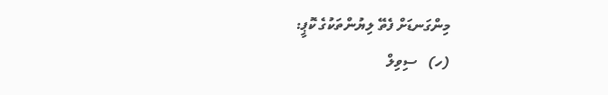މިންގަނޑަށް ފެތޭ ލިޔުންތަކުގެ ކޮޕީ:
(ހ)   ސިވިލް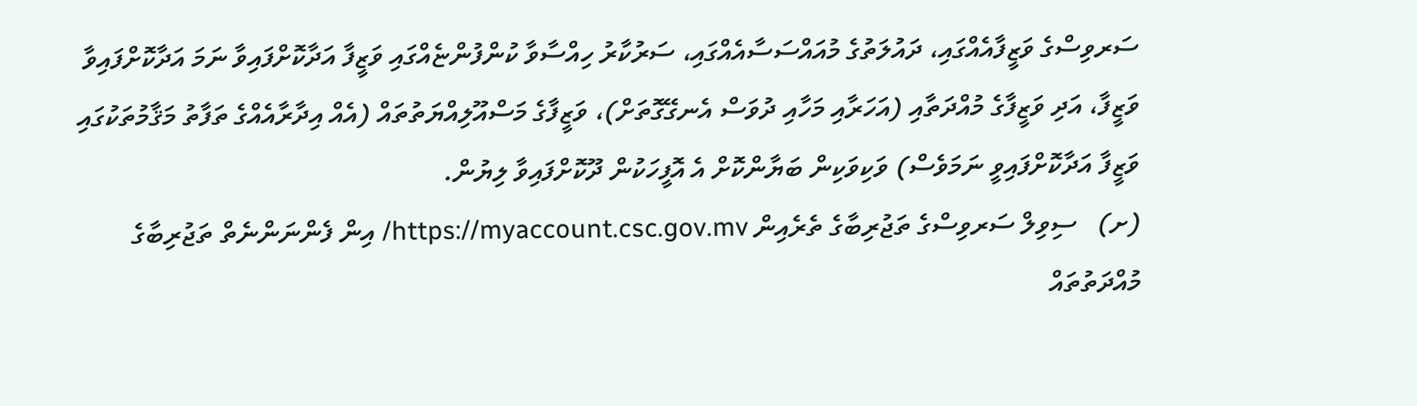ސަރވިސްގެ ވަޒީފާއެއްގައި، ދައުލަތުގެ މުއައްސަސާއެއްގައި، ސަރުކާރު ހިއްސާވާ ކުންފުންޏެއްގައި ވަޒީފާ އަދާކޮށްފައިވާ ނަމަ އަދާކޮށްފައިވާ ވަޒީފާ، އަދި ވަޒީފާގެ މުއްދަތާއި (އަހަރާއި މަހާއި ދުވަސް އެނގޭގޮތަށް)، ވަޒީފާގެ މަސްއޫލިއްޔަތުތައް (އެއް އިދާރާއެއްގެ ތަފާތު މަޤާމުތަކުގައި ވަޒީފާ އަދާކޮށްފައިވީ ނަމަވެސް) ވަކިވަކިން ބަޔާންކޮށް އެ އޮފީހަކުން ދޫކޮށްފައިވާ ލިޔުން.
(ށ)   ސިވިލް ސަރވިސްގެ ތަޖުރިބާގެ ތެރެއިން https://myaccount.csc.gov.mv/ އިން ފެންނަންނެތް ތަޖުރިބާގެ މުއްދަތުތައް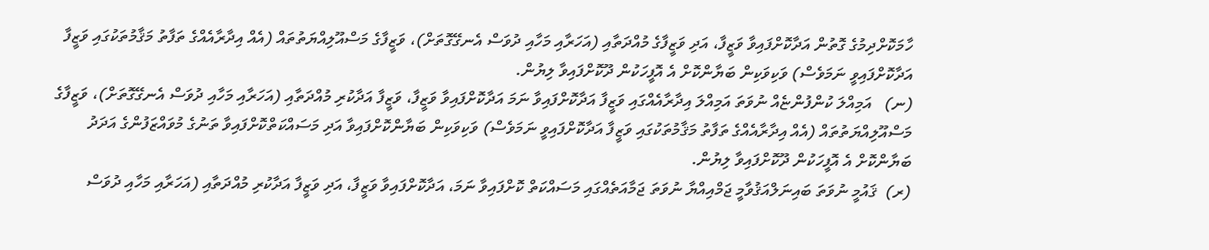ހާމަކޮށްދިމުގެ ގޮތުން އަދާކޮށްފައިވާ ވަޒީފާ، އަދި ވަޒީފާގެ މުއްދަތާއި (އަހަރާއި މަހާއި ދުވަސް އެނގޭގޮތަށް)، ވަޒީފާގެ މަސްއޫލިއްޔަތުތައް (އެއް އިދާރާއެއްގެ ތަފާތު މަޤާމުތަކުގައި ވަޒީފާ އަދާކޮށްފައިވީ ނަމަވެސް) ވަކިވަކިން ބަޔާންކޮށް އެ އޮފީހަކުން ދޫކޮށްފައިވާ ލިޔުން.
(ނ)   އަމިއްލަ ކުންފުންޏެއް ނުވަތަ އަމިއްލަ އިދާރާއެއްގައި ވަޒީފާ އަދާކޮށްފައިވާ ނަމަ އަދާކޮށްފައިވާ ވަޒީފާ، ވަޒީފާ އަދާކުރި މުއްދަތާއި (އަހަރާއި މަހާއި ދުވަސް އެނގޭގޮތަށް)، ވަޒީފާގެ މަސްއޫލިއްޔަތުތައް (އެއް އިދާރާއެއްގެ ތަފާތު މަޤާމުތަކުގައި ވަޒީފާ އަދާކޮށްފައިވީ ނަމަވެސް) ވަކިވަކިން ބަޔާންކޮށްފައިވާ އަދި މަސައްކަތްކޮށްފައިވާ ތަނުގެ މުވައްޒަފުންގެ އަދަދު ބަޔާންކޮށް އެ އޮފީހަކުން ދޫކޮށްފައިވާ ލިޔުން.
(ރ)  ޤައުމީ ނުވަތަ ބައިނަލްއަޤުވާމީ ޖަމްއިއްޔާ ނުވަތަ ޖަމާއަތެއްގައި މަސައްކަތް ކޮށްފައިވާ ނަމަ، އަދާކޮށްފައިވާ ވަޒީފާ، އަދި ވަޒީފާ އަދާކުރި މުއްދަތާއި (އަހަރާއި މަހާއި ދުވަސް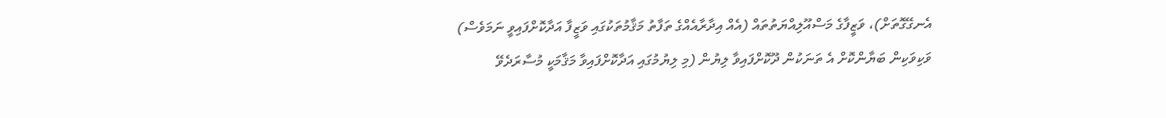އެނގޭގޮތަށް)، ވަޒީފާގެ މަސްއޫލިއްޔަތުތައް (އެއް އިދާރާއެއްގެ ތަފާތު މަޤާމުތަކުގައި ވަޒީފާ އަދާކޮށްފައިވީ ނަމަވެސް) ވަކިވަކިން ބަޔާންކޮށް އެ ތަނަކުން ދޫކޮށްފައިވާ ލިޔުން (މި ލިޔުމުގައި އަދާކޮށްފައިވާ މަޤާމަކީ މުސާރަދެވޭ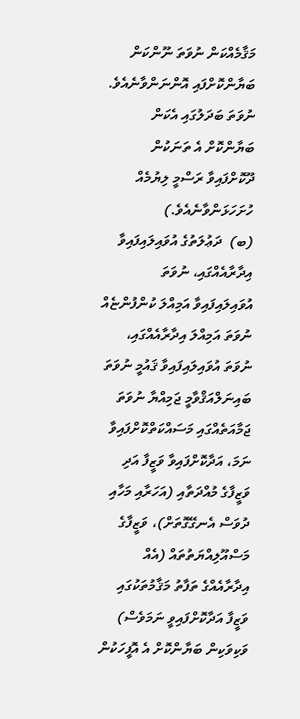މަޤާމެއްކަން ނުވަތަ ނޫންކަން ބަޔާންކޮށްފައި އޮންނަންވާނެއެވެ. ނުވަތަ ބަދަލުގައި އެކަން ބަޔާންކޮށް އެ ތަނަކުން ދޫކޮށްފައިވާ ރަސްމީ ލިޔުމެއް ހުށަހަޅަންވާނެއެވެ.)
(ބ)  ދަޢުލަތުގެ އުވައިލައިފައިވާ އިދާރާއެއްގައި، ނުވަތަ އުވައިލައިފައިވާ އަމިއްލަ ކުންފުންޏެއް ނުވަތަ އަމިއްލަ އިދާރާއެއްގައި، ނުވަތަ އުވައިލައިފައިވާ ޤައުމީ ނުވަތަ ބައިނަލްއަޤްވާމީ ޖަމިއްޔާ ނުވަތަ ޖަމާއަތެއްގައި މަސައްކަތްކޮށްފައިވާ ނަމަ، އަދާކޮށްފައިވާ ވަޒީފާ އަދި ވަޒީފާގެ މުއްދަތާއި (އަހަރާއި މަހާއި ދުވަސް އެނގޭގޮތަށް)، ވަޒީފާގެ މަސްއޫލިއްޔަތުތައް (އެއް އިދާރާއެއްގެ ތަފާތު މަޤާމުތަކުގައި ވަޒީފާ އަދާކޮށްފައިވީ ނަމަވެސް) ވަކިވަކިން ބަޔާންކޮށް އެ އޮފީހަކުން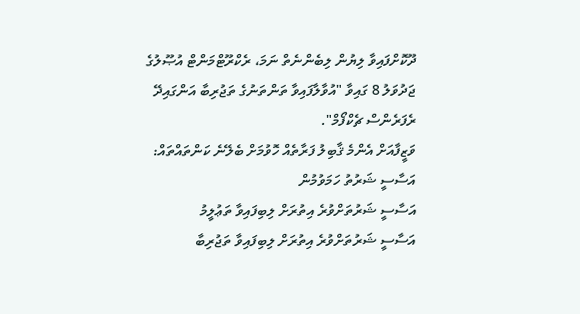ދޫކޮށްފައިވާ ލިޔުން ލިބެންނެތް ނަމަ، ރެކްރޫޓްމަންޓް އުޞޫލުގެ ޖަދުވަލު 8 ގައިވާ "އުވާލާފައިވާ ތަންތަނުގެ ތަޖުރިބާ އަންގައިދޭ ރެފަރެންސް ޗެކްފޯމް".
ވަޒީފާއަށް އެންމެ ޤާބިލު ފަރާތެއް ހޮވުމަށް ބެލޭނެ ކަންތައްތައް:
އަސާސީ ޝަރުތު ހަމަވުމުން
އަސާސީ ޝަރުތަށްވުރެ އިތުރަށް ލިބިފައިވާ ތަޢުލީމު
އަސާސީ ޝަރުތަށްވުރެ އިތުރަށް ލިބިފައިވާ ތަޖުރިބާ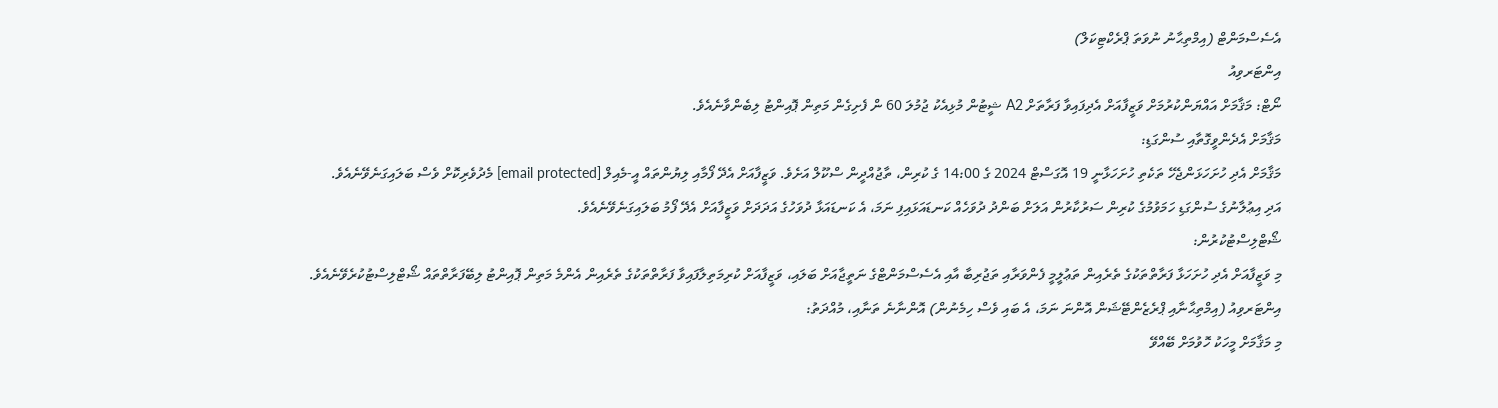އެސެސްމަންޓް (އިމްތިޙާނު ނުވަތަ ޕްރެކްޓިކަލް)
އިންޓަރވިއު
ނޯޓް: މަޤާމަށް އައްޔަންކުރުމަށް ވަޒީފާއަށް އެދިފައިވާ ފަރާތަށް A2 ޝީޓުން މުޅިއެކު ޖުމުލަ 60 ން ފެށިގެން މަތިން ޕޮއިންޓު ލިބެންވާނެއެވެ.
މަޤާމަށް އެދެންވީގޮތާއި ސުންގަޑި:
މަޤާމަށް އެދި ހުށަހަޅަންޖެހޭ ތަކެތި ހުށަހަޅާނީ 19 އޮގަސްޓް 2024 ގެ 14:00 ގެ ކުރިން، ތާޖުއްދީން ސްކޫލް އަށެވެ. ވަޒީފާއަށް އެދޭ ފޯމާއި ލިޔުންތައް އީ-މެއިލް [email protected] މެދުވެރިކޮށް ވެސް ބަލައިގަނެވޭނެއެވެ.
އަދި އިޢުލާނުގެ ސުންގަޑި ހަމަވުމުގެ ކުރިން ސަރުކާރުން އަލަށް ބަންދު ދުވަހެއް ކަނޑައަޅައިފި ނަމަ، އެ ކަނޑައަޅާ ދުވަހުގެ އަދަދަށް ވަޒީފާއަށް އެދޭ ފޯމު ބަލައިގަނެވޭނެއެވެ.
ޝޯޓްލިސްޓުކުރުން:
މި ވަޒީފާއަށް އެދި ހުށަހަޅާ ފަރާތްތަކުގެ ތެރެއިން ތަޢުލީމީ ފެންވަރާއި ތަޖުރިބާ އާއި އެސެސްމަންޓްގެ ނަތީޖާއަށް ބަލައި، ވަޒީފާއަށް ކުރިމަތިލާފައިވާ ފަރާތްތަކުގެ ތެރެއިން އެންމެ މަތިން ޕޮއިންޓު ލިބޭފަރާތްތައް ޝޯޓްލިސްޓުކުރެވޭނެއެވެ.
އިންޓަރވިއު (އިމްތިޙާނާއި ޕްރެޒެންޓޭޝަން އޮންނަ ނަމަ، އެ ބައި ވެސް ހިމެނުން) އޮންނާނެ ތަނާއި، މުއްދަތު:
މި މަޤާމަށް މީހަކު ހޮވުމަށް ބޭއްވޭ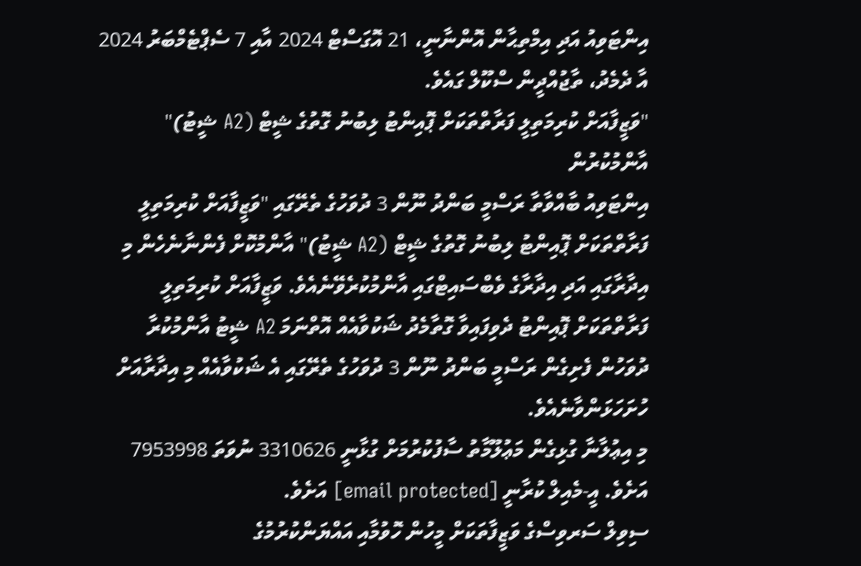އިންޓަވިއު އަދި އިމްތިޙާން އޮންނާނީ، 21 އޮގަސްޓް 2024 އާއި 7 ސެޕްޓެމްބަރު 2024 އާ ދެމެދު، ތާޖުއްދީން ސްކޫލް ގައެވެ.
"ވަޒީފާއަށް ކުރިމަތިލީ ފަރާތްތަކަށް ޕޮއިންޓު ލިބުނު ގޮތުގެ ޝީޓް (A2 ޝީޓު)" އާންމުކުރުން
އިންޓަވިއު ބާއްވާތާ ރަސްމީ ބަންދު ނޫން 3 ދުވަހުގެ ތެރޭގައި "ވަޒީފާއަށް ކުރިމަތިލީ ފަރާތްތަކަށް ޕޮއިންޓު ލިބުނު ގޮތުގެ ޝީޓް (A2 ޝީޓު)" އާންމުކޮށް ފެންނާނެހެން މި އިދާރާގައި އަދި އިދާރާގެ ވެބްސައިޓްގައި އާންމުކުރެވޭނެއެވެ. ވަޒީފާއަށް ކުރިމަތިލީ ފަރާތްތަކަށް ޕޮއިންޓު ދެވިފައިވާ ގޮތާމެދު ޝަކުވާއެއް އޮތްނަމަ A2 ޝީޓު އާންމުކުރާ ދުވަހުން ފެށިގެން ރަސްމީ ބަންދު ނޫން 3 ދުވަހުގެ ތެރޭގައި އެ ޝަކުވާއެއް މި އިދާރާއަށް ހުށަހަޅަންވާނެއެވެ.
މި އިޢުލާނާ ގުޅިގެން މަޢުލޫމާތު ސާފުކުރުމަށް ގުޅާނީ 3310626 ނުވަތަ 7953998 އަށެވެ. އީ-މެއިލް ކުރާނީ [email protected] އަށެވެ.
ސިވިލް ސަރވިސްގެ ވަޒީފާތަކަށް މީހުން ހޮވުމާއި އައްޔަންކުރުމުގެ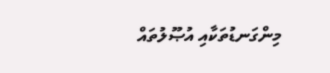މިންގަނޑުތަކާއި އުޞޫލުތައް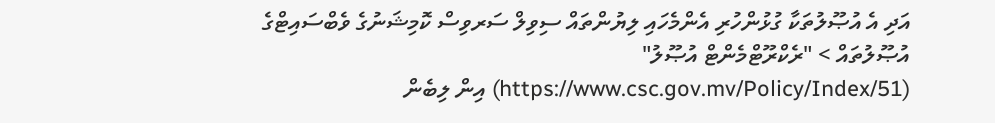އަދި އެ އުޞޫލުތަކާ ގުޅުންހުރި އެންމެހައި ލިޔުންތައް ސިވިލް ސަރވިސް ކޮމިޝަނުގެ ވެބްސައިޓްގެ އުޞޫލުތައް > "ރެކްރޫޓްމެންޓް އުޞޫލު" (https://www.csc.gov.mv/Policy/Index/51) އިން ލިބެން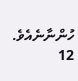ހުންނާނެއެވެ.
12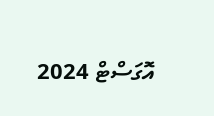އޮގަސްޓް 2024